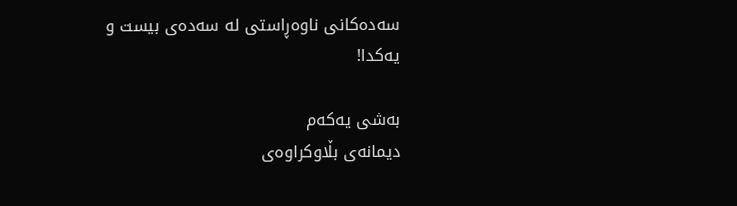سەدەکانی ناوەڕاستی لە سەدەی بیست و یەکدا!

بەشی یەکەم
دیمانەی بڵاوکراوەی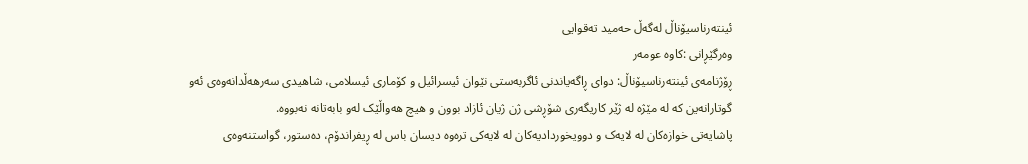ئینتەرناسیۆناڵ لەگەڵ حەمید تەقوایی
وەرگێڕانی :کاوە عومەر
ڕۆژنامەی ئینتەرناسیۆناڵ: دوای ڕاگەیاندنی ئاگربەستی نێوان ئیسرائیل و کۆماری ئیسلامی، شاهیدی سەرهەڵدانەوەی ئەو گوتارانەین کە لە مێژە لە ژێر کاریگەری شۆڕشی ژن ژیان ئازاد بوون و هیچ هەواڵێک لەو بابەتانە نەبووە.
پاشایەتی خوازەکان لە لایەک و دوویخوردادیەکان لە لایەکی ترەوە دیسان باس لە ڕیفراندۆم، دەستور، گواستنەوەی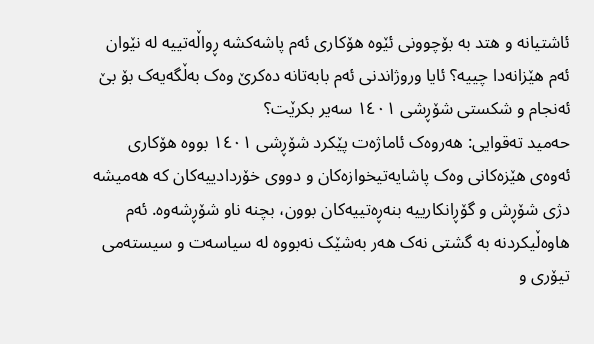ئاشتیانە و هتد بە بۆچوونی ئێوە هۆکاری ئەم پاشەکشە ڕواڵەتییە لە نێوان ئەم هێزانەدا چییە؟ ئایا وروژاندنی ئەم بابەتانە دەکرێ وەک بەڵگەیەک بۆ بێ ئەنجام و شکستی شۆڕشی ١٤٠١ سەیر بکرێت؟
حەمید تەقوایی: هەروەک ئاماژەت پێکرد شۆڕشی ١٤٠١ بووە هۆکاری ئەوەی هێزەکانی وەک پاشایەتیخوازەکان و دووی خۆردادییەکان کە هەمیشە دژی شۆڕش و گۆڕانکارییە بنەڕەتییەکان بوون، بچنە ناو شۆڕشەوە. ئەم هاوەڵیکردنە بە گشتی نەک هەر بەشێک نەبووە لە سیاسەت و سیستەمی تیۆری و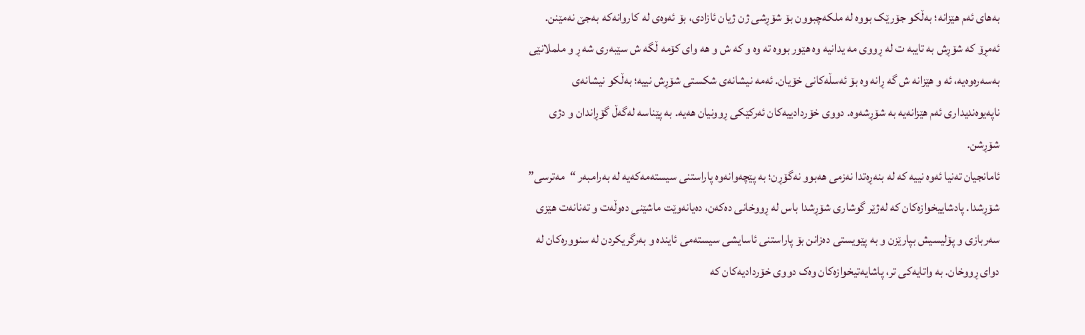بەهای ئەم هێزانە؛ بەڵکو جۆرێک بووە لە ملکەچبوون بۆ شۆڕشی ژن ژیان ئازادی، بۆ ئەوەی لە کاروانەکە بەجێ نەمێنن.
ئەمڕۆ که شۆڕش به تایبه ت له ڕووی مه یدانیه وه هێور بووه ته وه و که ش و هه وای کۆمه ڵگه ش سێبەری شه ڕ و ململانێی بەسەرەوەیە، ئه و هێزانه ش گه ڕانه وه بۆ ئەسڵەکانی خۆیان. ئەمە نیشانەی شکستی شۆڕش نییە؛ بەڵکو نیشانەی ناپەیوەندیداری ئەم هێزانەیە بە شۆڕشەوە. دووی خۆردادییەکان ئەرکێکی ڕوونیان هەیە. بە پێناسە لەگەڵ گۆڕاندان و دژی شۆڕشن.
ئامانجیان تەنیا ئەوە نییە کە لە بنەڕەتدا نەزمی هەبوو نەگۆڕن؛ بە پێچەوانەوە پاراستنی سیستەمەکەیە لە بەرامبەر “مەترسی” شۆڕشدا. پادشاییخوازەکان کە لەژێر گوشاری شۆڕشدا باس لە ڕووخانی دەکەن، دەیانەوێت ماشێنی دەوڵەت و تەنانەت هێزی سەربازی و پۆلیسیش بپارێزن و بە پێویستی دەزانن بۆ پاراستنی ئاسایشی سیستەمی ئایندە و بەرگریکردن لە سنوورەکان لە دوای ڕووخان. بە واتایەکی تر، پاشایەتیخوازەکان وەک دووی خۆردادیەکان کە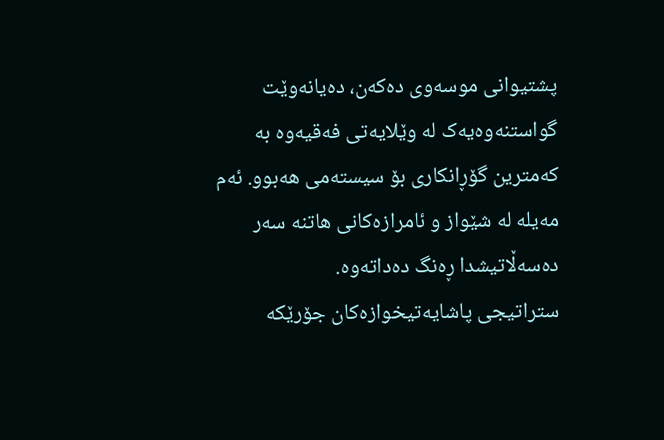پشتیوانی موسەوی دەکەن، دەیانەوێت گواستنەوەیەک لە وێلایەتی فەقیەوە بە کەمترین گۆڕانکاری بۆ سیستەمی هەبوو. ئەم مەیلە لە شێواز و ئامرازەکانی هاتنە سەر دەسەڵاتیشدا ڕەنگ دەداتەوە.
ستراتیجی پاشایەتیخوازەکان جۆرێکە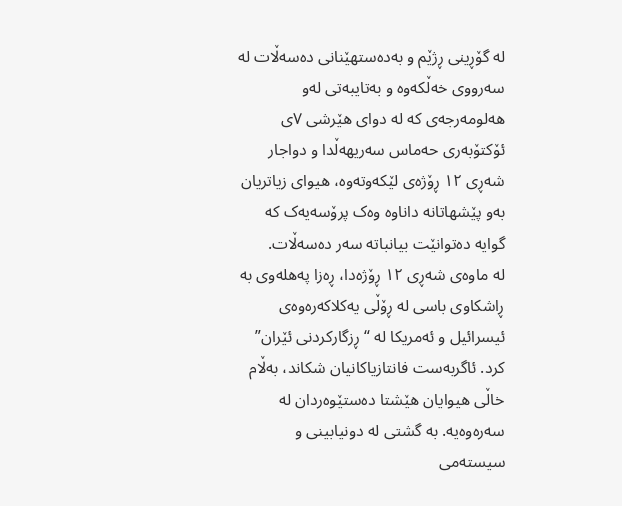لە گۆڕینی ڕژێم و بەدەستهێنانی دەسەڵات لە سەرووی خەڵکەوە و بەتایبەتی لەو هەلومەرجەی کە لە دوای هێرشی ٧ی ئۆکتۆبەری حەماس سەریهەڵدا و دواجار شەڕی ١٢ ڕۆژەی لێکەوتەوە، هیوای زیاتریان بەو پێشهاتانە داناوە وەک پرۆسەیەک کە گوایە دەتوانێت بیانباتە سەر دەسەڵات.
لە ماوەی شەڕی ١٢ ڕۆژەدا، ڕەزا پەهلەوی بە ڕاشکاوی باسی لە ڕۆڵی یەکلاکەرەوەی ئیسرائیل و ئەمریکا لە “ڕزگارکردنی ئێران” کرد. ئاگربەست فانتازیاکانیان شکاند، بەڵام خاڵی هیوایان هێشتا دەستێوەردان لە سەرەوەیە. بە گشتی لە دونیابینی و سیستەمی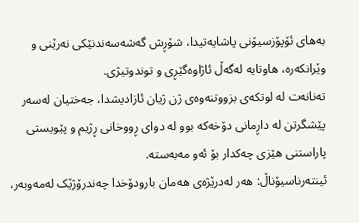بەهای ئۆپۆزسیۆنی پاشایەتیدا، شۆڕش گەشەسەندنێکی نەرێنی و وێرانکەرە، هاوتایە لەگەڵ ئاژاوەگێڕی و توندوتیژی.
تەنانەت لە لوتکەی بزووتنەوەی ژن ژیان ئازادیشدا، جەختیان لەسەر پێشگرتن لە داڕمانی دۆخەکە بوو لە دوای ڕووخانی ڕژیم و پێویستی پاراستنی هێزی چەکدار بۆ ئەو مەبەستە.
ئینتەرناسیۆناڵ: هەر لەدرێژەی هەمان بارودۆخدا چەندرۆژێک لەمەوبەر،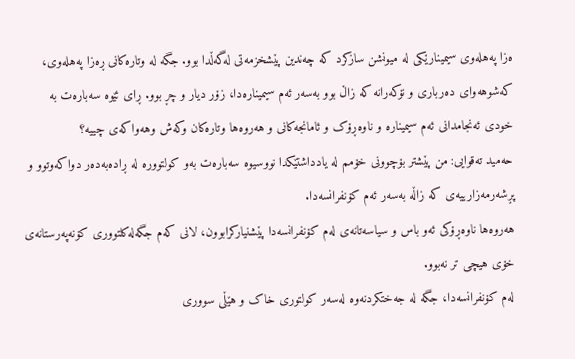ەزا پەهلەوی سیمینارێکی لە میونشن سازکرد کە چەندین پێشخزمەتی لەگەڵدا بوو. جگە لە وتارەکانی ڕەزا پەهلەوی، کەشوهەوای دەرباری و نۆکەرانە کە زاڵ بوو بەسەر ئەم سیمینارەدا، زۆر دیار و چڕ بوو. ڕای ئێوە سەبارەت بە خودی ئەنجامدانی ئەم سیمینارە و ناوەڕۆک و ئامانجەکانی و هەروەها وتارەکان وکەش وهەواکەی چییە؟
حەمید تەقوایی: من پێشتر بۆچوونی خۆمم لە یادداشتێکدا نووسیوە سەبارەت بەو کولتوورە لە ڕادەبەدەر دواکەوتوو و پڕشەرمەزارییەی کە زاڵە بەسەر ئەم کۆنفرانسەدا.
هەروەها ناوەڕۆکی ئەو باس و سیاسەتانەی لەم کۆنفرانسەدا پێشنیارکرابوون، لانی کەم جگەلەکلتووری کۆنەپەرستانەی خۆی هیچی تر نەبوو.
لەم کۆنفرانسەدا، جگە لە جەختکردنەوە لەسەر کولتوری خاک و هێڵی سووری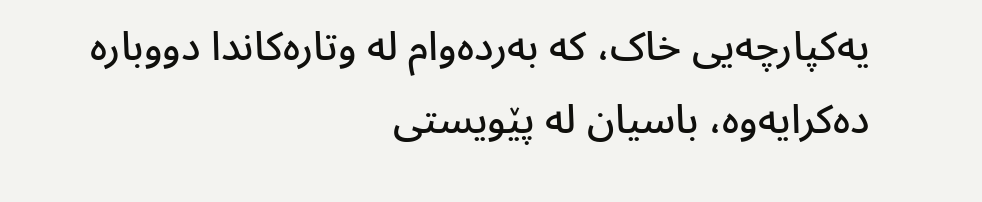یەکپارچەیی خاک، کە بەردەوام لە وتارەکاندا دووبارە دەکرایەوە، باسیان لە پێویستی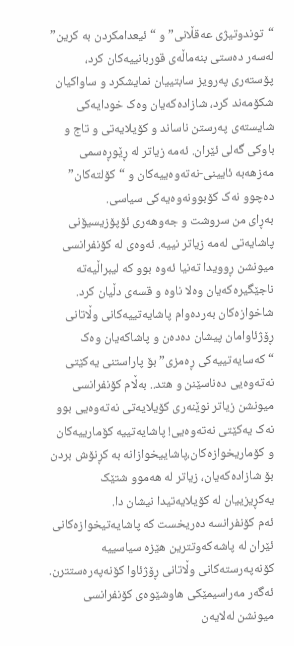“توندوتیژی عەقڵانی” و “ئیعدامکردن بە کرین” لەسەر دەستی بنەماڵەی قوربانییەکان کرد، پۆستەری پەرویز سابتییان نمایشکرد و ساواکیان شکۆمەند کرد، شازادەکەیان وەک خودایەکی شایستەی پەرستن ناساند و کۆیلایەتی و تاج و باوکی گەلی ئێران. ئەمە زیاتر لە ڕێوڕەسمی مەزهەبە ئایینی-نەتەوەییەکان و “کۆلتەکان” دەچوو نەک کۆبوونەوەیەکی سیاسی.
بەڕای من سروشت و جەوهەری ئۆپۆزیسیۆنی پاشایەتی لەمە زیاتر نییە. ئەوەی لە کۆنفرانسی میونشن ڕوویدا تەنیا ئەوە بوو کە لیبراڵیەتە ناجێگیرەکەیان وەلا ناوە و قسەی دڵیان کرد. شاخوازەکان بەردەوام پاشایەتییەکانی وڵاتانی ڕۆژئاوامان پیشان دەدەن و پاشاکەیان وەک “کەسایەتییەکی ڕەمزی” بۆ پاراستنی یەکێتی نەتەوەیی دەناسێنن و هتد.. بەڵام کۆنفرانسی میونشن زیاتر نوێنەری کۆیلایەتی نەتەوەیی بوو نەک یەکێتی نەتەوەیی! پاشایەتییە کۆمارییەکان و کۆماریخوازەکان،پاشاییخوازانە بە کڕنۆش بردن بۆ شازادەکەیان، زیاتر لە هەموو شتێک یەکڕیزییان لە کۆیلایەتیدا نیشان دا.
ئەم کۆنفرانسە دەریخست کە پاشایەتیخوازەکانی ئێران لە پاشەکەوتترین هێزە سیاسییە کۆنەپەرستەکانی وڵاتانی ڕۆژئاوا کۆنەپەرەستترن. ئەگەر مەراسیمێکی هاوشێوەی کۆنفرانسی میونشن لەلایەن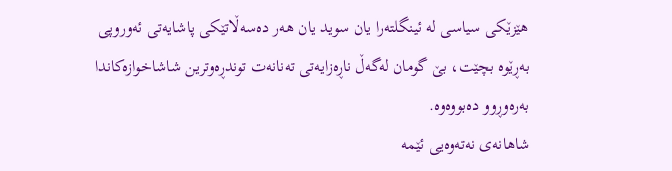هێزێکی سیاسی لە ئینگلتەرا یان سوید یان هەر دەسەڵاتێکی پاشایەتی ئەوروپی بەڕێوە بچێت، بێ گومان لەگەڵ ناڕەزایەتی تەنانەت توندڕەوترین شاشاخوازەکاندا بەرەوڕوو دەبووەوە.
شاهانەی نەتەوەیی ئێمە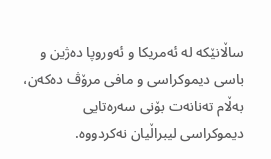ساڵانێکە لە ئەمریکا و ئەوروپا دەژین و باسی دیموکراسی و مافی مرۆڤ دەکەن، بەڵام تەنانەت بۆنی سەرەتایی دیموکراسی لیبراڵیان نەکردووە.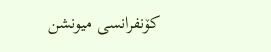کۆنفرانسی میونشن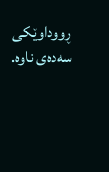ڕووداوێکی سەدەی ناوە.